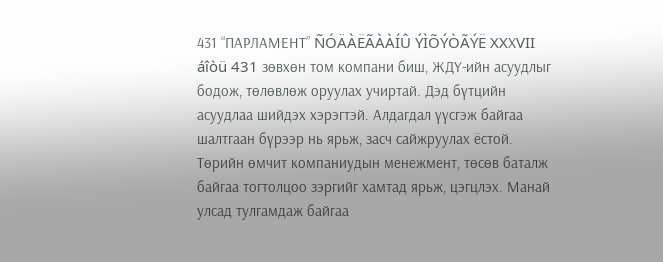431 “ПАРЛАМЕНТ” ÑÓÄÀËÃÀÀÍÛ ÝÌÕÝÒÃÝË XXХVII áîòü 431 зөвхөн том компани биш, ЖДҮ-ийн асуудлыг бодож, төлөвлөж оруулах учиртай. Дэд бүтцийн асуудлаа шийдэх хэрэгтэй. Алдагдал үүсгэж байгаа шалтгаан бүрээр нь ярьж, засч сайжруулах ёстой. Төрийн өмчит компаниудын менежмент, төсөв баталж байгаа тогтолцоо зэргийг хамтад ярьж, цэгцлэх. Манай улсад тулгамдаж байгаа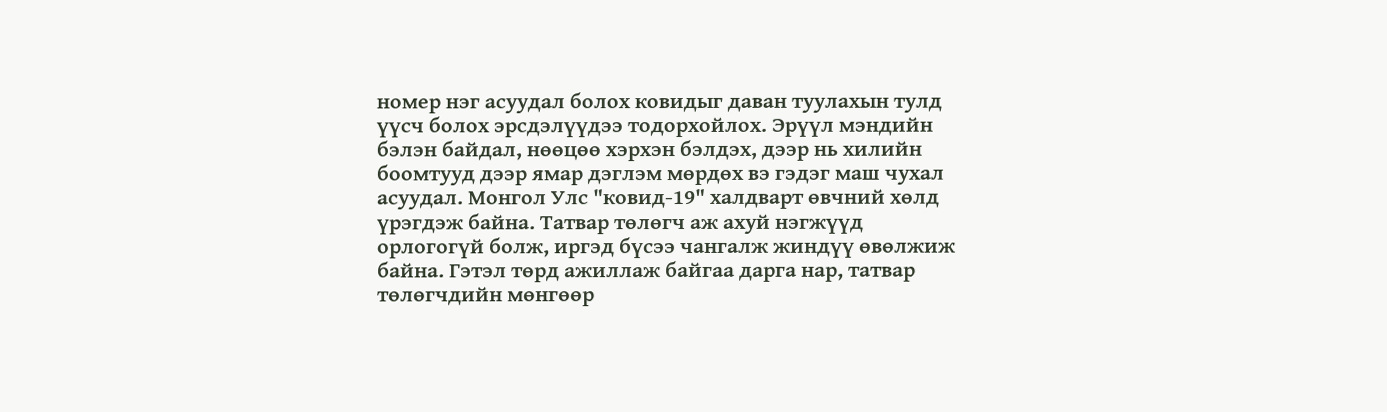номер нэг асуудал болох ковидыг даван туулахын тулд үүсч болох эрсдэлүүдээ тодорхойлох. Эрүүл мэндийн бэлэн байдал, нөөцөө хэрхэн бэлдэх, дээр нь хилийн боомтууд дээр ямар дэглэм мөрдөх вэ гэдэг маш чухал асуудал. Монгол Улс "ковид-19" халдварт өвчний хөлд үрэгдэж байна. Татвар төлөгч аж ахуй нэгжүүд орлогогүй болж, иргэд бүсээ чангалж жиндүү өвөлжиж байна. Гэтэл төрд ажиллаж байгаа дарга нар, татвар төлөгчдийн мөнгөөр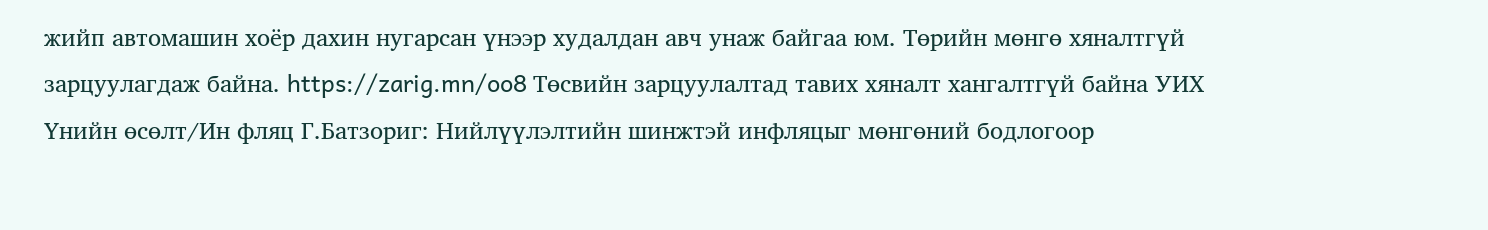жийп автомашин хоёр дахин нугарсан үнээр худалдан авч унаж байгаа юм. Төрийн мөнгө хяналтгүй зарцуулагдаж байна. https://zarig.mn/oo8 Төсвийн зарцуулалтад тавих хяналт хангалтгүй байна УИХ Үнийн өсөлт/Ин фляц Г.Батзориг: Нийлүүлэлтийн шинжтэй инфляцыг мөнгөний бодлогоор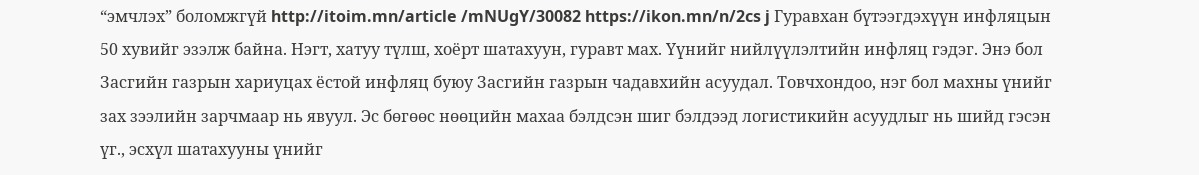“эмчлэх” боломжгүй http://itoim.mn/article /mNUgY/30082 https://ikon.mn/n/2cs j Гуравхан бүтээгдэхүүн инфляцын 50 хувийг эзэлж байна. Нэгт, хатуу түлш, хоёрт шатахуун, гуравт мах. Үүнийг нийлүүлэлтийн инфляц гэдэг. Энэ бол Засгийн газрын хариуцах ёстой инфляц буюу Засгийн газрын чадавхийн асуудал. Товчхондоо, нэг бол махны үнийг зах зээлийн зарчмаар нь явуул. Эс бөгөөс нөөцийн махаа бэлдсэн шиг бэлдээд логистикийн асуудлыг нь шийд гэсэн үг., эсхүл шатахууны үнийг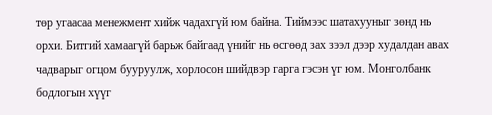төр угаасаа менежмент хийж чадахгүй юм байна. Тиймээс шатахууныг зөнд нь орхи. Битгий хамаагүй барьж байгаад үнийг нь өсгөөд зах зээл дээр худалдан авах чадварыг огцом бууруулж, хорлосон шийдвэр гарга гэсэн үг юм. Монголбанк бодлогын хүүг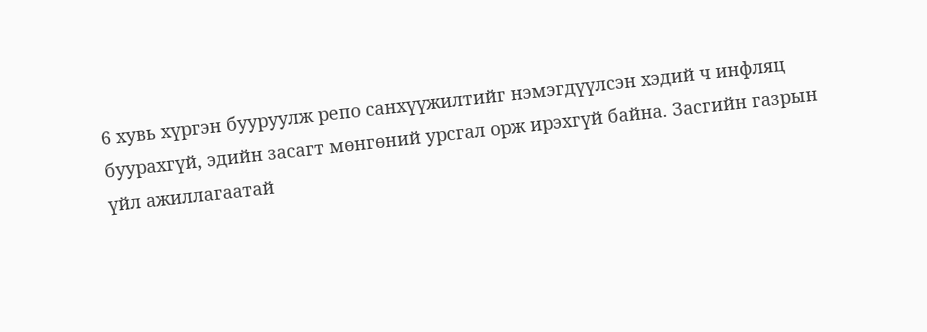6 хувь хүргэн бууруулж репо санхүүжилтийг нэмэгдүүлсэн хэдий ч инфляц буурахгүй, эдийн засагт мөнгөний урсгал орж ирэхгүй байна. Засгийн газрын үйл ажиллагаатай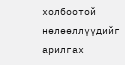холбоотой нөлөөллүүдийг арилгах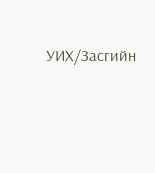УИХ/Засгийн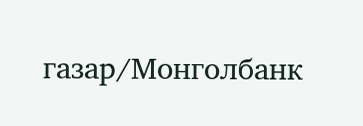газар/Монголбанк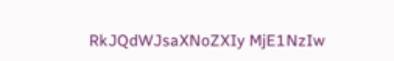RkJQdWJsaXNoZXIy MjE1NzIw